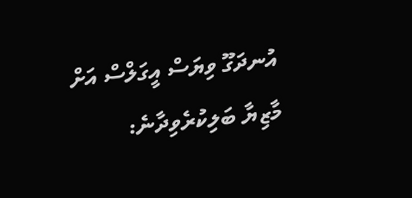އުނދަގޫ ވިޔަސް އީގަލްސް އަށް މާޒިޔާ ބަލިކުރެވިދާނެ: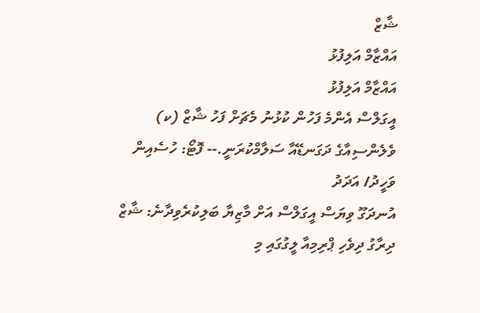ޝާޒް
އައްޒާމް އަލިފުޅު
އައްޒާމް އަލިފުޅު
އީގަލްސް އެންމެ ފަހުން ކުޅުނު މެޗަށް ފަހު ޝާޒް (ކ) ވެލެންސިއާގެ ދަގަނޑޭއާ ސަލާމްކުރަނީ.-- ފޮޓޯ: ހުސެއިން ވަހީދު/ އަދަދު
އުނދަގޫ ވިޔަސް އީގަލްސް އަށް މާޒިޔާ ބަލިކުރެވިދާނެ: ޝާޒް
ދިރާގު ދިވެހި ޕްރިމިއާ ލީގުގައި މި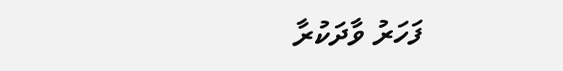ފަހަރު ވާދަކުރާ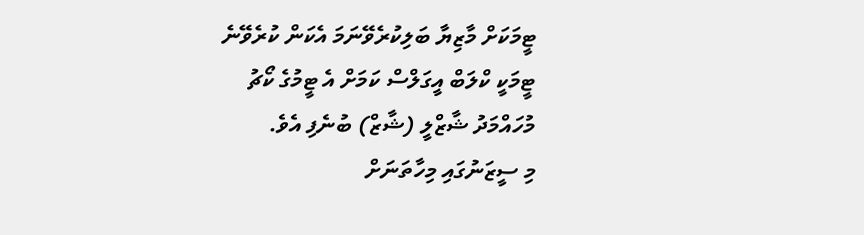ޓީމަކަށް މާޒިޔާ ބަލިކުރެވޭނަމަ އެކަން ކުރެވޭނެ ޓީމަކީ ކްލަބް އީގަލްސް ކަމަށް އެ ޓީމުގެ ކޯޗު މުހައްމަދު ޝާޒްލީ (ޝާޒް) ބުނެފި އެވެ.
މި ސީޒަނުގައި މިހާތަނަށް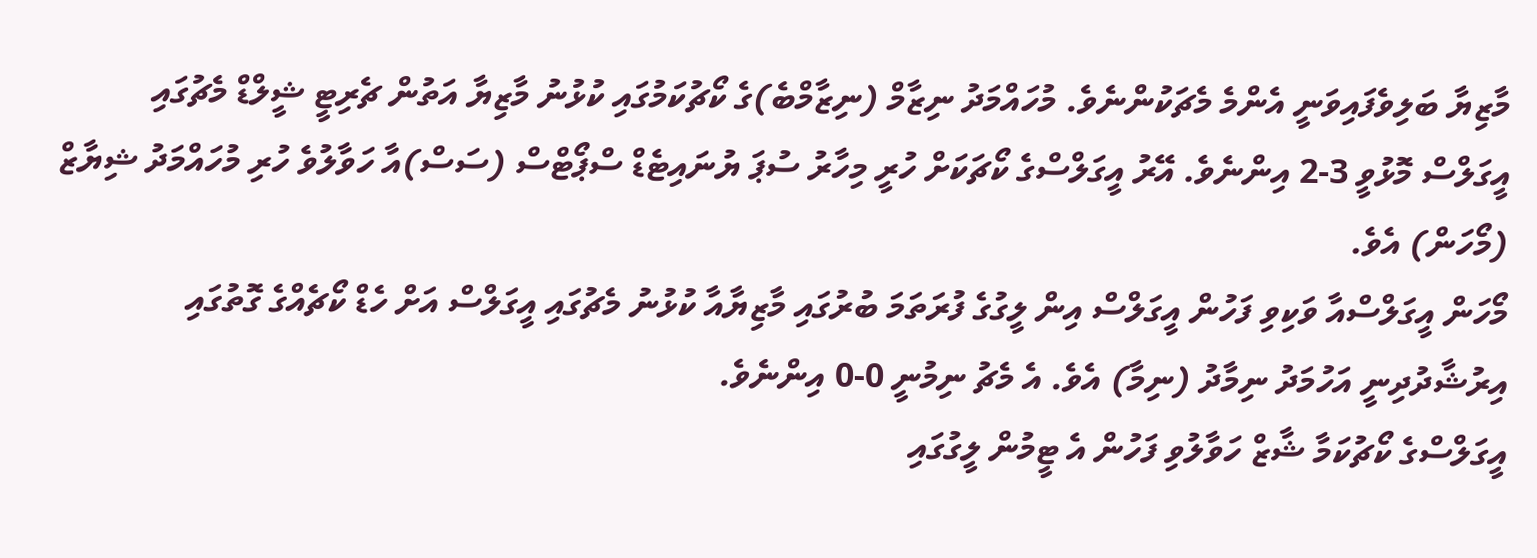މާޒިޔާ ބަލިވެފައިވަނީ އެންމެ މެޗަކުންނެވެ. މުހައްމަދު ނިޒާމް (ނިޒާމްބެ)ގެ ކޯޗުކަމުގައި ކުޅުނު މާޒިޔާ އަތުން ޗެރިޓީ ޝީލްޑް މެޗުގައި އީގަލްސް މޮޅުވީ 3-2 އިންނެވެ. އޭރު އީގަލްސްގެ ކޯޗަކަށް ހުރީ މިހާރު ސުޕަ ޔުނައިޓެޑް ސްޕޯޓްސް (ސަސް)އާ ހަވާލުވެ ހުރި މުހައްމަދު ޝިޔާޒް (މޯހަން) އެވެ.
މޯހަން އީގަލްސްއާ ވަކިވި ފަހުން އީގަލްސް އިން ލީގުގެ ފުރަތަމަ ބުރުގައި މާޒިޔާއާ ކުޅުނު މެޗުގައި އީގަލްސް އަށް ހެޑް ކޯޗެއްގެ ގޮތުގައި އިރުޝާދުދިނީ އަހުމަދު ނިމާދު (ނިމާ) އެވެ. އެ މެޗު ނިމުނީ 0-0 އިންނެވެ.
އީގަލްސްގެ ކޯޗުކަމާ ޝާޒް ހަވާލުވި ފަހުން އެ ޓީމުން ލީގުގައި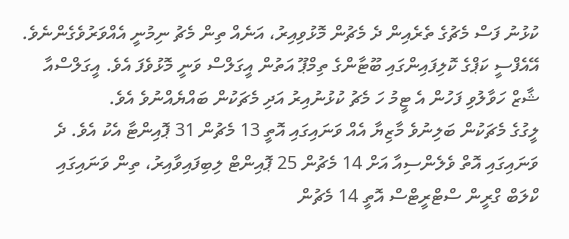ކުޅުނު ފަސް މެޗުގެ ތެރެއިން ދެ މެޗުން މޮޅުވިއިރު، އަނެއް ތިން މެޗު ނިމުނީ އެއްވަރުވެގެންނެވެ. އޭއެފްސީ ކަޕްގެ ކޮލިފައިންގައި ބޫޓާންގެ ތިމްޕޫ އަތުން އީގަލްސް ވަނީ މޮޅުވެފަ އެވެ. އީގަލްސްއާ ޝާޒް ހަވާލުވި ފަހުން އެ ޓީމު ހަ މެޗު ކުޅުނުއިރު އަދި މެޗަކުން ބައްޔެއްނުވެ އެވެ.
ލީގުގެ މެޗަކުން ބަލިނުވެ މާޒިޔާ އެއް ވަނައިގައި އޮތީ 13 މެޗުން 31 ޕޮއިންޓާ އެކު އެވެ. ދެ ވަނައިގައި އޮތް ވެލެންސިއާ އަށް 14 މެޗުން 25 ޕޮއިންޓް ލިބިފައިވާއިރު، ތިން ވަނައިގައި ކްލަބް ގްރީން ސްޓްރީޓްސް އޮތީ 14 މެޗުން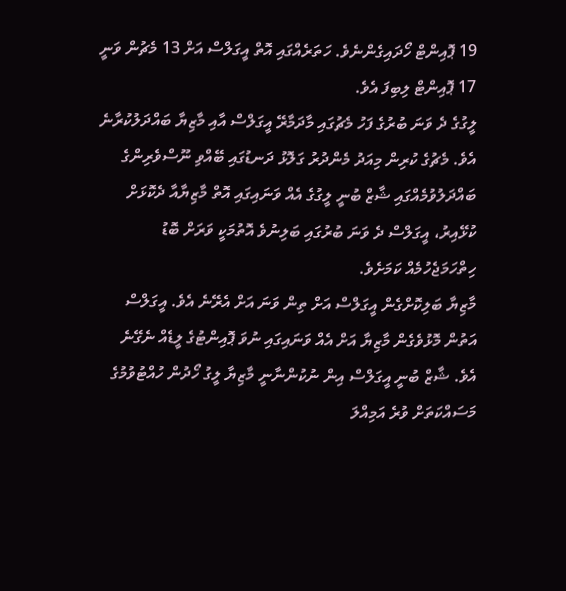19 ޕޮއިންޓް ހޯދައިގެންނެވެ. ހަތަރެއްގައި އޮތް އީގަލްސް އަށް 13 މެޗުން ވަނީ 17 ޕޮއިންޓް ލިބިފަ އެވެ.
ލީގުގެ ދެ ވަނަ ބުރުގެ ފަހު މެޗުގައި މާދަމާރޭ އީގަލްސް އާއި މާޒިޔާ ބައްދަލުކުރާނެ އެވެ. މެޗުގެ ކުރިން މިއަދު މެންދުރު ގަލޮޅު ދަނޑުގައި ބޭއްވި ނޫސްވެރިންގެ ބައްދަލުވުމެއްގައި ޝާޒް ބުނީ ލީގުގެ އެއް ވަނައިގައި އޮތް މާޒިޔާއާ ދެކޮޅަށް ކުޅޭއިރު، އީގަލްސް ދެ ވަނަ ބުރުގައި ބަލިނުވެ އޮތުމަކީ ވަރަށް ބޮޑު ހިތްހަމަޖެހުމެއް ކަމަށެވެ.
މާޒިޔާ ބަލިކޮށްގެން އީގަލްސް އަށް ތިން ވަނަ އަށް އެރޭނެ އެވެ. އީގަލްސް އަތުން މޮޅުވެގެން މާޒިޔާ އަށް އެއް ވަނައިގައި ނުވަ ޕޮއިންޓުގެ ލީޑެއް ނެގޭނެ އެވެ. ޝާޒް ބުނީ އީގަލްސް އިން ނުކުންނާނީ މާޒިޔާ ލީގު ހޯދުން ހުއްޓުވުމުގެ މަސައްކަތަށް ވުރެ އަމިއްލަ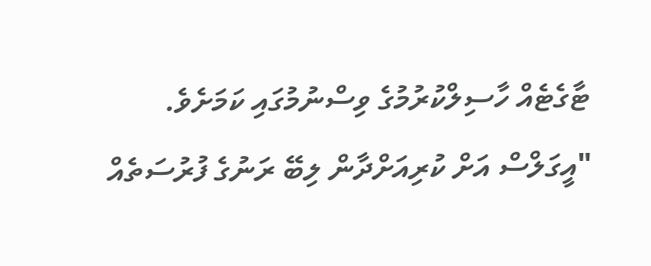ޓާގެޓެއް ހާސިލްކުރުމުގެ ވިސްނުމުގައި ކަމަށެވެ.
"އީގަލްސް އަށް ކުރިއަށްދާން ލިބޭ ރަނުގެ ފުރުސަތެއް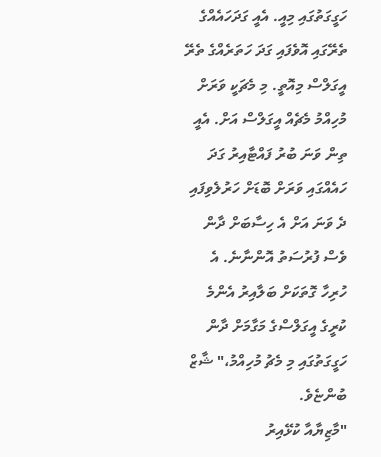ހަގީގަތުގައި މިއީ. އެއީ ގަދަހައެއްގެ ތެރޭގައި އޮވެފައި ގަދަ ހަތަރެއްގެ ތެރޭ އީގަލްސް މިއޮތީ. މި މެޗަކީ ވަރަށް މުހިއްމު މެޗެއް އީގަލްސް އަށް. އެއީ ތިން ވަނަ ބުރު ފައްޓާއިރު ގަދަ ހައެއްގައި ވަރަށް ބޮޑަށް ހަރުލެވިފައި ދެ ވަނަ އަށް އެ ހިސާބަށް ދާން ވެސް ފުރުސަތު އޮންނާނެ. އެ ހުރިހާ ގޮތަކަށް ބަލާއިރު އެންމެ ކުރީގެ އީގަލްސްގެ މަގާމަށް ދާން ހަގީގަތުގައި މި މެޗު މުހިއްމު،" ޝާޒް ބުންޏެވެ.
"މާޒިޔާއާ ކުޅޭއިރު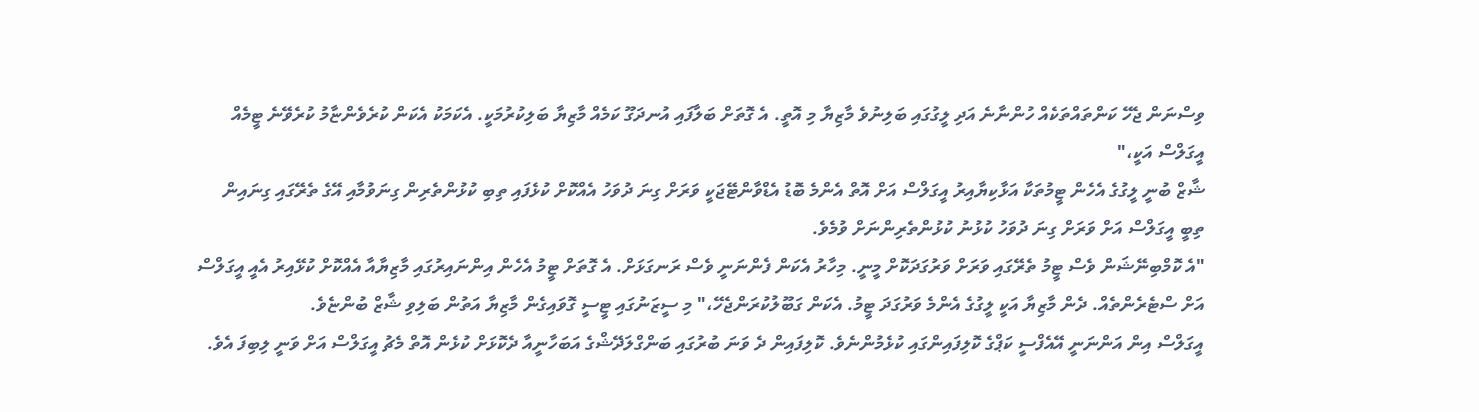ވިސްނަން ޖެހޭ ކަންތައްތަކެއް ހުންނާނެ އަދި ލީގުގައި ބަލިނުވެ މާޒިޔާ މި އޮތީ. އެ ގޮތަށް ބަލާފައި އުނދަގޫ ކަމެއް މާޒިޔާ ބަލިކުރުމަކީ. އެކަމަކު އެކަން ކުރެވެންޏާމު ކުރެވޭނެ ޓީމެއް އީގަލްސް އަކީ،"
ޝާޒް ބުނީ ލީގުގެ އެހެން ޓީމުތަކާ އަޅާކިޔާއިރު އީގަލްސް އަށް އޮތް އެންމެ ބޮޑު އެޑްވާންޓޭޖަކީ ވަރަށް ގިނަ ދުވަހު އެއްކޮށް ކުޅެފައި ތިބި ކުޅުންތެރިން ގިނަވުމާއި އޭގެ ތެރޭގައި ގިނައިން ތިބީ އީގަލްސް އަށް ވަރަށް ގިނަ ދުވަހު ކުޅުނު ކުޅުންތެރިންނަށް ވުމެވެ.
"އެ ކޮމްބިނޭޝަން ވެސް ޓީމު ތެރޭގައި ވަރަށް ވަރުގަދަކޮށް މީނީ. މިހާރު އެކަން ފެންނަނީ ވެސް ރަނގަޅަށް. އެ ގޮތަށް ޓީމު އެހެން އިންނައިރުގައި މާޒިޔާއާ އެއްކޮށް ކުޅޭއިރު އެއީ އީގަލްސް އަށް ސްޓެރެންތެއް. ދެން މާޒިޔާ އަކީ ލީގުގެ އެންމެ ވަރުގަދަ ޓީމު. އެކަން ގަބޫލުކުރަންޖެހޭ،" މި ސީޒަނުގައި ޓީސީ ގޮވައިގެން މާޒިޔާ އަތުން ބަލިވި ޝާޒް ބުންޏެވެ.
އީގަލްސް އިން އަންނަނީ އޭއެފްސީ ކަޕްގެ ކޮލިފައިންގައި ކުޅެމުންނެވެ. ކޮލިފައިން ދެ ވަނަ ބުރުގައި ބަންގްލަދޭޝްގެ އަބަހާނީއާ ދެކޮޅަށް ކުޅެން އޮތް މެޗު އީގަލްސް އަށް ވަނީ ލިބިފަ އެވެ.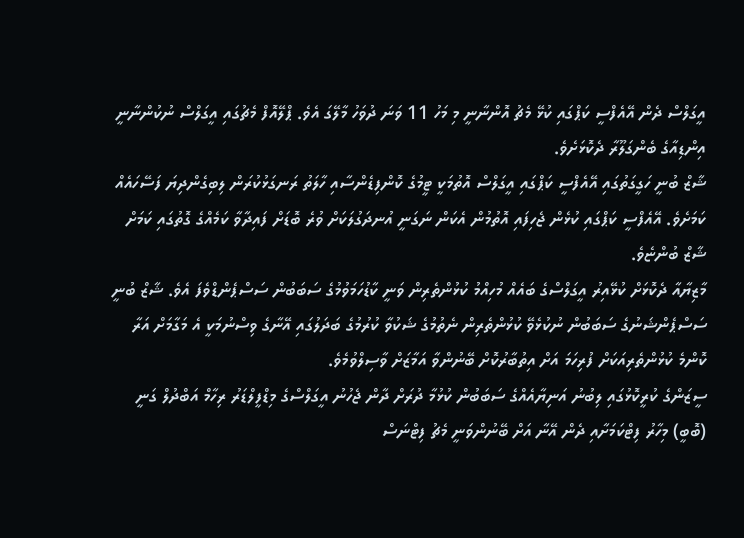އީގަލްސް ދެން އޭއެފްސީ ކަޕްގައި ކުޅޭ މެޗު އޮންނާނީ މި މަހު 11 ވަނަ ދުވަހު މާލޭގަ އެވެ. ޕްލޭއޮފް މެޗުގައި އީގަލްސް ނުކުންނާނީ އިންޑިއާގެ ބެންގަލޫރާ ދެކޮޅަށެވެ.
ޝާޒް ބުނީ ހަގީގަތުގައި އޭއެފްސީ ކަޕްގައި އީގަލްސް އޮތުމަކީ ޓީމުގެ ކޮންފިޑެންސާއި ހާލަތު ރަނގަޅުކުރަން ލިބިގެންދިޔަ ފަސޭހައެއް ކަމަށެވެ. އޭއެފްސީ ކަޕްގައި ކުޅެން ޖެހިފައި އޮތުމުން އެކަން ނަގަނީ އުނދަގުލަކަށް ވުރެ ބޮޑަށް ފައިދާވާ ކަމެއްގެ ގޮތުގައި ކަމަށް ޝާޒް ބުންޏެވެ.
މާޒިޔާއާ ދެކޮޅަށް ކުޅޭއިރު އީގަލްސްގެ ބައެއް މުހިއްމު ކުޅުންތެރިން ވަނީ ކާޑުހަމަވުމުގެ ސަބަބުން ސަސްޕެންޑްވެފަ އެވެ. ޝާޒް ބުނީ ސަސްޕެންޝަނުގެ ސަބަބުން ނުކުޅެވޭ ކުޅުންތެރިން ނެތުމުގެ ޝަކުވާ ކުރުމުގެ ބަދަލުގައި އޭނާގެ ވިސްނުމަކީ އެ މަގާމަށް އަރާ ކޮންމެ ކުޅުންތެރިއަކަށް ފުރިހަމަ އަށް އިތުބާރުކޮށް ބޭނުންވާ އަމާޒަށް ވާސިލްވުމެވެ.
ސީޒަންގެ ކުރީކޮޅުގައި ލިބުނު އަނިޔާއެއްގެ ސަބަބުން ކުޅުމާ ދުރަށް ދާން ޖެހުނު އީގަލްސްގެ މިޑްފީލްޑަރު ރިހާމް އަބްދުލް ގަނީ (ބޮބީ) މިހާރު ފިޓްކަމަށާއި ދެން އޭނާ އަށް ބޭނުންވަނީ މެޗު ފިޓްނަސް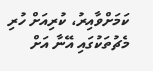ކަމަށްވާއިރު، ކުރިއަށް ހުރި މެޗުތަކުގައި އޭނާ އަށް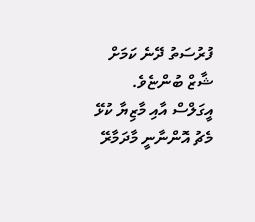ފުރުސަތު ދޭނެ ކަމަށް ޝާޒް ބުންޏެވެ.
އީގަލްސް އާއި މާޒިޔާ ކުޅޭ މެޗު އޮންނާނީ މާދަމާރޭ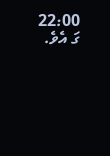22:00 ގަ އެވެ.